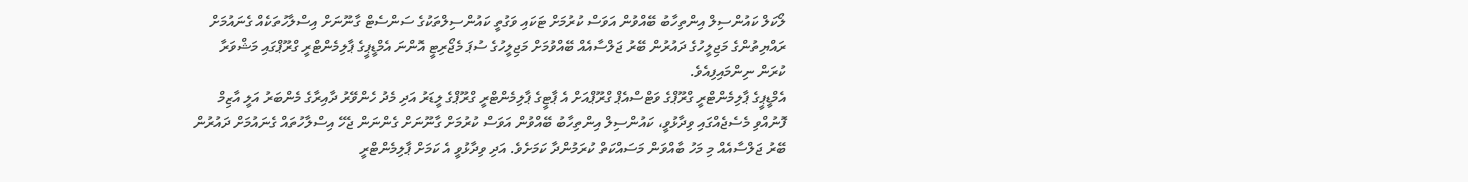ލޯކަލް ކައުންސިލް އިންތިހާބު ބޭއްވުން އަވަސް ކުރުމަށް ޓަކައި ވަގުތީ ކައުންސިލްތަކުގެ ސަންސެޓް ގާނޫނަށް އިސްލާހުތަކެއް ގެނައުމަށް ރައްޔިތުންގެ މަޖިލީހުގެ ދައުރުން ބޭރު ޖަލްސާއެއް ބޭއްވުމަށް މަޖިލީހުގެ ސުޕަ މެޖޯރިޓީ އޮންނަ އެމްޑީޕީގެ ޕާލިމެންޓްރީ ގްރޫޕްގައި މަޝްވަރާ ކުރަން ނިންމައިފިއެވެ.
އެމްޑީޕީގެ ޕާލިމެންޓްރީ ގްރޫޕްގެ ވަޓްސްއެޕް ގްރޫޕްއަށް އެ ޕާޓީގެ ޕާލިމެންޓްރީ ގްރޫޕްގެ ލީޑަރު އަދި މެދު ހެންވޭރު ދާއިރާގެ މެންބަރު އަލީ އާޒިމް ފޮނުއްވި މެސެޖެއްގައި ވިދާޅުވީ، ކައުންސިލް އިންތިހާބު ބޭއްވުން އަވަސް ކުރުމަށް ގާނޫނަށް ގެންނަން ޖެހޭ އިސްލާހުތައް ގެނައުމަށް ދައުރުން ބޭރު ޖަލްސާއެއް މި މަހު ބާއްވަން މަސައްކަތް ކުރަމުންދާ ކަމަށެވެ. އަދި ވިދާޅުވީ އެ ކަމަށް ޕާލިމެންޓްރީ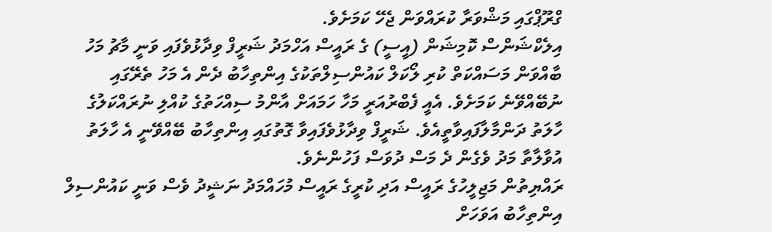ގްރޫޕްގައި މަޝްވަރާ ކުރައްވަން ޖެހޭ ކަމަށެވެ.
އިލެކްޝަންސް ކޮމިޝަން (އީސީ) ގެ ރައީސް އަހްމަދު ޝަރީފް ވިދާޅުވެފައި ވަނީ މާޗު މަހު ބާއްވަން މަސައްކަތް ކުރި ލޯކަލް ކައުންސިލްތަކުގެ އިންތިހާބު ދެން އެ މަހު ތެރޭގައި ނުބޭއްވޭނެ ކަމަށެވެ. އެއީ ފެބްރުއަރީ މަހާ ހަމައަށް އާންމު ސިއްހަތުގެ ކުއްލި ނުރައްކަލުގެ ހާލަތު ދަންމާލާފައިވާތީއެވެ. ޝަރީފް ވިދާޅުވެފައިވާ ގޮތުގައި އިންތިހާބު ބޭއްވޭނީ އެ ހާލަތު އުވާލާތާ މަދު ވެގެން ދެ މަސް ދުވަސް ފަހުންނެވެ.
ރައްޔިތުން މަޖިލީހުގެ ރައީސް އަދި ކުރީގެ ރައީސް މުހައްމަދު ނަޝީދު ވެސް ވަނީ ކައުންސިލް އިންތިހާބު އަވަހަށް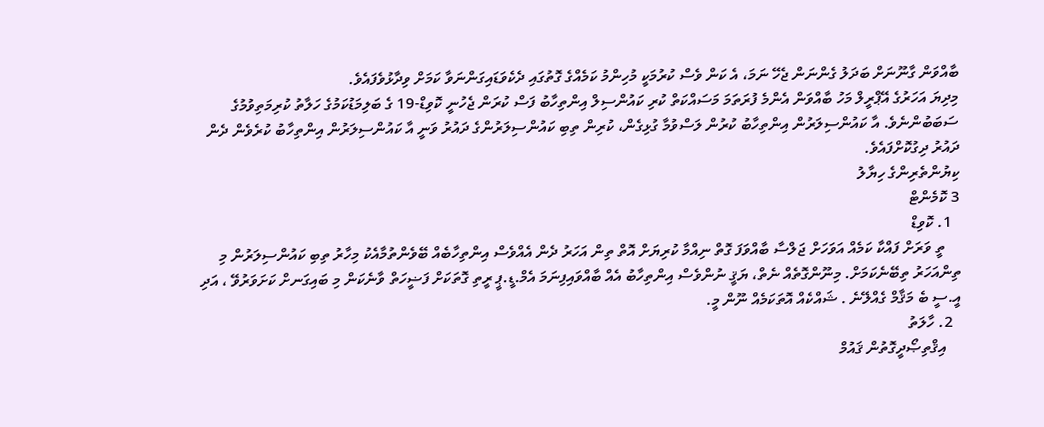ބާއްވަން ގާނޫނަށް ބަދަލު ގެންނަން ޖެހޭ ނަމަ، އެ ކަން ވެސް ކުރުމަކީ މުހިންމު ކަމެއްގެ ގޮތުގައި ދެކެވަޑައިގަންނަވާ ކަމަށް ވިދާޅުވެފައެވެ.
މިދިޔަ އަހަރުގެ އޭޕްރީލް މަހު ބާއްވަން އެންމެ ފުރަތަމަ މަސައްކަތް ކުރި ކައުންސިލް އިންތިހާބު ފަސް ކުރަން ޖެހުނީ ކޮވިޑް-19 ގެ ބަލިމަޑުކަމުގެ ހަލާތު ކުރިމަތިވުމުގެ ސަބަބުންނެވެ. އާ ކައުންސިލަރުން އިންތިހާބު ކުރުން ލަސްވުމާ ގުޅިގެން، ކުރިން ތިބި ކައުންސިލަރުންގެ ދައުރު ވަނީ އާ ކައުންސިލަރުން އިންތިހާބު ކުރެވެން ދެން ދައުރު ދިގުކޮށްފައެވެ.
ކިޔުންތެރިންގެ ހިޔާލު
3 ކޮމެންޓް
  1. ކޮވިޑް
    ތީ ވަރަށް ފައްކާ ކަމެއް އަވަހަށް ޖަލްސާ ބާއްވަފަ ގޮތް ނިއްމާ ކުރިޔަށް އޮތް ތިން އަހަރު ދެން އެއްވެސް އިންތިހާބެއް ބޭވެންތުމާއެކު މިހާރު ތިބި ކައުންސިލަރުން މި ތިންއަހަރު ތިބޭނެކަމަށް. މިނޫންގޮތެއް ނެތް، ޔަޤީ ނުންވެސް އިންތިހާބު އެއް ބާއްވައިފިނަމަ އެމް.ޑީ.ޕީ ރީތި ގޮތަކަށް ފަޟީހަތް ވާނެކަން މި ބައިގަނށް ކަށަވަރުވޭ ، އަދި އީ.ސީ ބެ މަޤާމް ގެއްލޭނެ . ޝައްކެއް އޮތަކަމެއް ނޫން މީ.
  2. ހާލަތު
    އިޤްތިޞޯދީގޮތުން ޤައުމް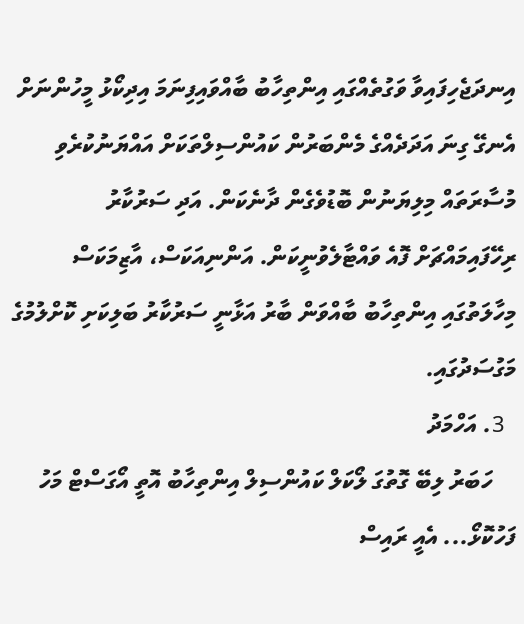އިނދަޖެހިފައިވާ ވަގުތެއްގައި އިންތިހާބު ބާއްވައިފިނަމަ އިދިކޯޅު މީހުންނަށް އެނގޭ ގިނަ އަދަދެއްގެ މެންބަރުން ކައުންސިލްތަކަށް އައްޔަނުކުރެވި މުސާރަތައް މިލިޔަނުން ބޮޑުވެގެން ދާނެކަން. އަދި ސަރުކާރު ރިހޭފައިމައްޗަށް ފޮއެ ވައްޓާލެވުނީކަން. އަންނިއަކަސް، އާޒިމަކަސް މިހާލަތުގައި އިންތިހާބު ބާއްވަން ބާރު އަޅާނީ ސަރުކާރު ބަލިކަށި ކޮށްލުމުގެ މަގުސަދުގައި.
  3. އަހްމަދު
    ހަބަރު ލިބޭ ގޮތުގަ ލޯކަލް ކައުންސިލް އިންތިހާބު އޮތީ އޯގަސްޓް މަހު ފަހުކޮޅޯ... އެއީ ރައިސް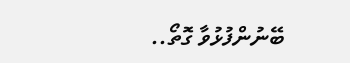ބޭނުންފުޅުވާ ގޮތޯ..